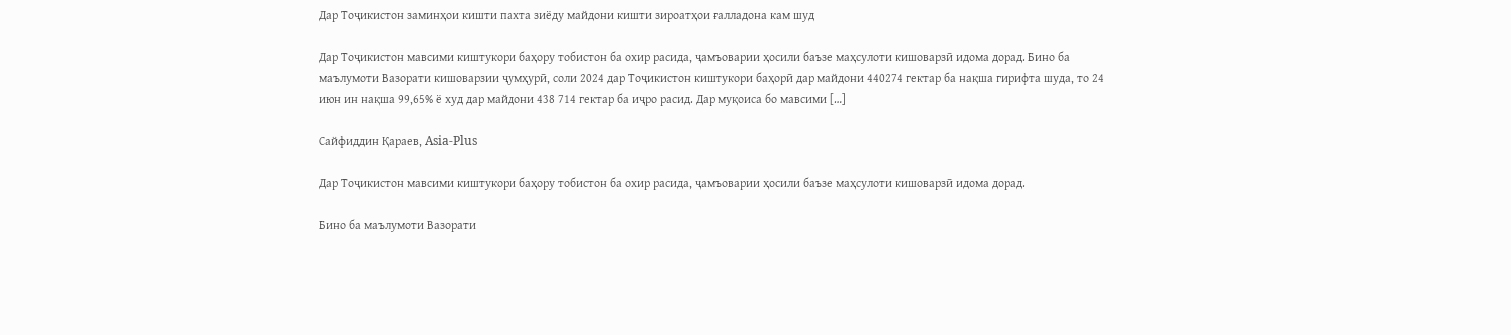Дар Тоҷикистон заминҳои кишти пахта зиёду майдони кишти зироатҳои ғалладона кам шуд

Дар Тоҷикистон мавсими киштукори баҳору тобистон ба охир расида, ҷамъоварии ҳосили баъзе маҳсулоти кишоварзӣ идома дорад. Бино ба маълумоти Вазорати кишоварзии ҷумҳурӣ, соли 2024 дар Тоҷикистон киштукори баҳорӣ дар майдони 440274 гектар ба нақша гирифта шуда, то 24 июн ин нақша 99,65% ё худ дар майдони 438 714 гектар ба иҷро расид. Дар муқоиса бо мавсими […]

Сайфиддин Қараев, Asia-Plus

Дар Тоҷикистон мавсими киштукори баҳору тобистон ба охир расида, ҷамъоварии ҳосили баъзе маҳсулоти кишоварзӣ идома дорад.

Бино ба маълумоти Вазорати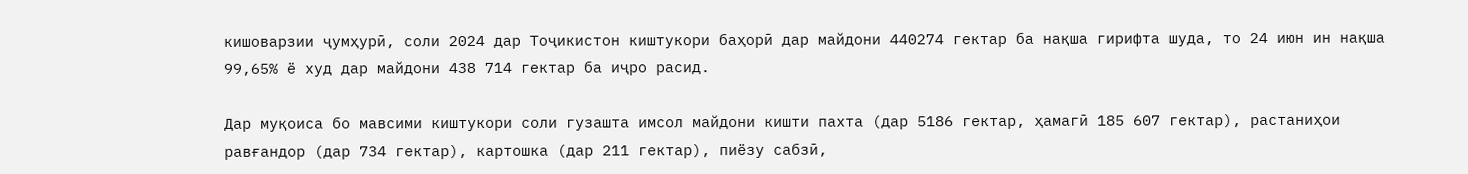кишоварзии ҷумҳурӣ, соли 2024 дар Тоҷикистон киштукори баҳорӣ дар майдони 440274 гектар ба нақша гирифта шуда, то 24 июн ин нақша 99,65% ё худ дар майдони 438 714 гектар ба иҷро расид.

Дар муқоиса бо мавсими киштукори соли гузашта имсол майдони кишти пахта (дар 5186 гектар, ҳамагӣ 185 607 гектар), растаниҳои равғандор (дар 734 гектар), картошка (дар 211 гектар), пиёзу сабзӣ,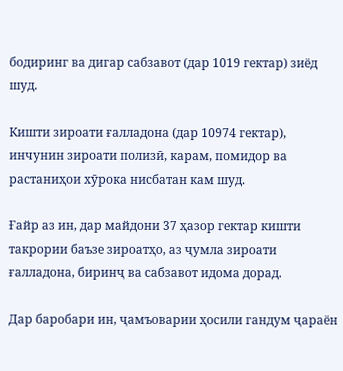бодиринг ва дигар сабзавот (дар 1019 гектар) зиёд шуд.

Кишти зироати ғалладона (дар 10974 гектар), инчунин зироати полизӣ, карам, помидор ва растаниҳои хӯрока нисбатан кам шуд.

Ғайр аз ин, дар майдони 37 ҳазор гектар кишти такрории баъзе зироатҳо, аз ҷумла зироати ғалладона, биринҷ ва сабзавот идома дорад.

Дар баробари ин, ҷамъоварии ҳосили гандум ҷараён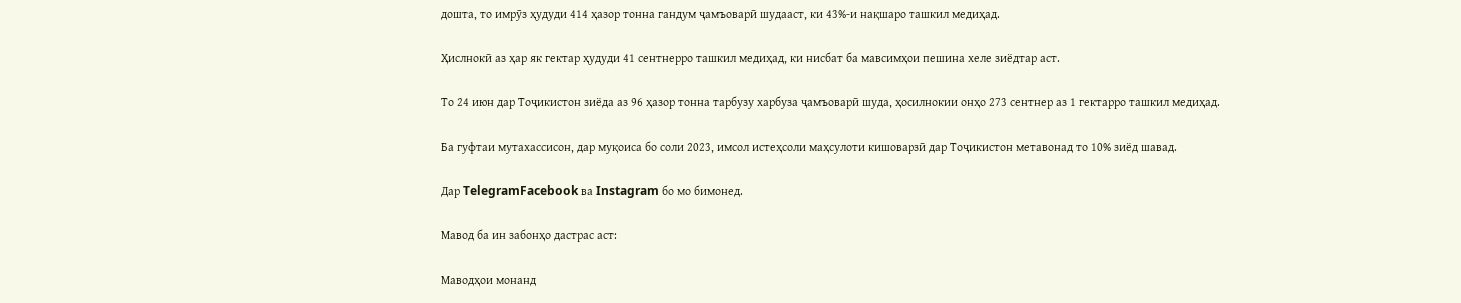дошта, то имрӯз ҳудуди 414 ҳазор тонна гандум ҷамъоварӣ шудааст, ки 43%-и нақшаро ташкил медиҳад.

Ҳислнокӣ аз ҳар як гектар ҳудуди 41 сентнерро ташкил медиҳад, ки нисбат ба мавсимҳои пешина хеле зиёдтар аст.

То 24 июн дар Тоҷикистон зиёда аз 96 ҳазор тонна тарбузу харбуза ҷамъоварӣ шуда, ҳосилнокии онҳо 273 сентнер аз 1 гектарро ташкил медиҳад.

Ба гуфтаи мутахассисон, дар муқоиса бо соли 2023, имсол истеҳсоли маҳсулоти кишоварзӣ дар Тоҷикистон метавонад то 10% зиёд шавад.

Дар TelegramFacebook ва Instagram бо мо бимонед.

Мавод ба ин забонҳо дастрас аст:

Маводҳои монанд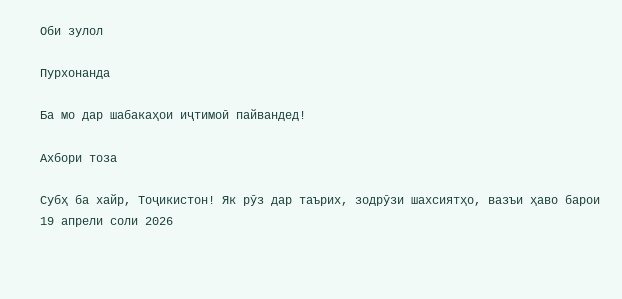Оби зулол

Пурхонанда

Ба мо дар шабакаҳои иҷтимоӣ пайвандед!

Ахбори тоза

Субҳ ба хайр, Тоҷикистон! Як рӯз дар таърих, зодрӯзи шахсиятҳо, вазъи ҳаво барои 19 апрели соли 2026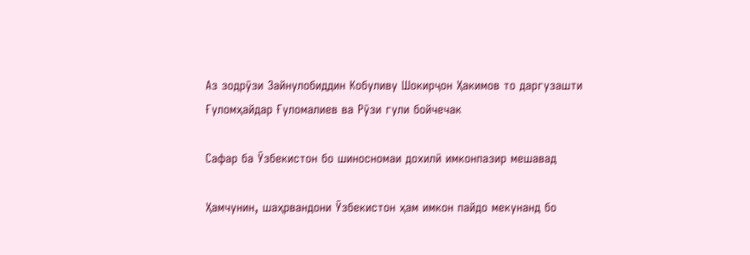Аз зодрӯзи Зайнулобиддин Кобуливу Шокирҷон Ҳакимов то даргузашти Ғуломҳайдар Ғуломалиев ва Рӯзи гули бойчечак

Сафар ба Ӯзбекистон бо шиносномаи дохилӣ имконпазир мешавад

Ҳамчунин, шаҳрвандони Ӯзбекистон ҳам имкон пайдо мекунанд бо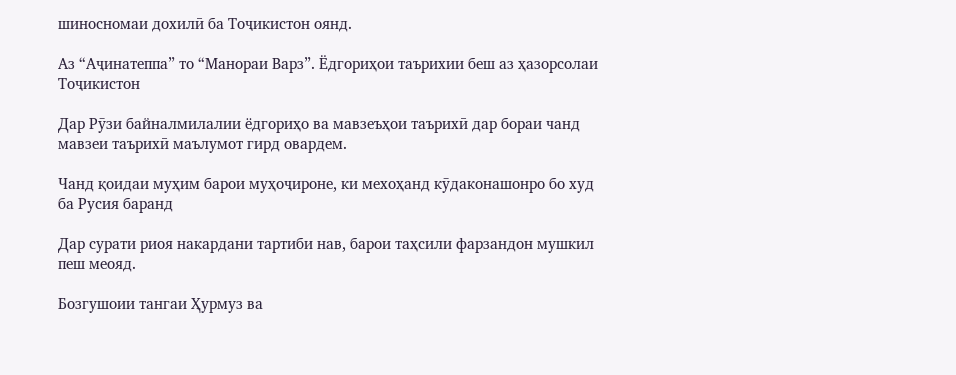шиносномаи дохилӣ ба Тоҷикистон оянд.

Аз “Аҷинатеппа” то “Манораи Варз”. Ёдгориҳои таърихии беш аз ҳазорсолаи Тоҷикистон

Дар Рӯзи байналмилалии ёдгориҳо ва мавзеъҳои таърихӣ дар бораи чанд мавзеи таърихӣ маълумот гирд овардем.

Чанд қоидаи муҳим барои муҳоҷироне, ки мехоҳанд кӯдаконашонро бо худ ба Русия баранд

Дар сурати риоя накардани тартиби нав, барои таҳсили фарзандон мушкил пеш меояд.

Бозгушоии тангаи Ҳурмуз ва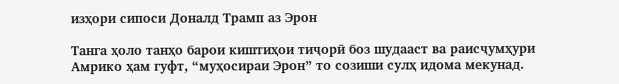изҳори сипоси Доналд Трамп аз Эрон

Танга ҳоло танҳо барои киштиҳои тиҷорӣ боз шудааст ва раисҷумҳури Амрико ҳам гуфт, “муҳосираи Эрон” то созиши сулҳ идома мекунад.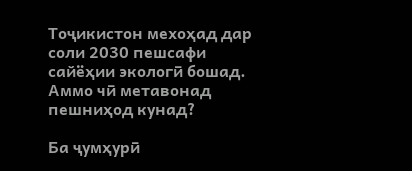Тоҷикистон мехоҳад дар соли 2030 пешсафи сайёҳии экологӣ бошад. Аммо чӣ метавонад пешниҳод кунад?

Ба ҷумҳурӣ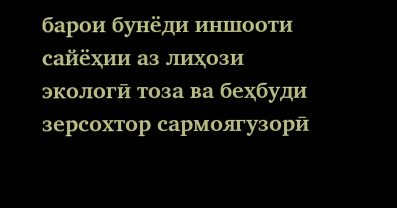барои бунёди иншооти сайёҳии аз лиҳози экологӣ тоза ва беҳбуди зерсохтор сармоягузорӣ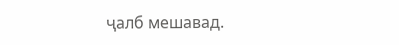ҷалб мешавад.